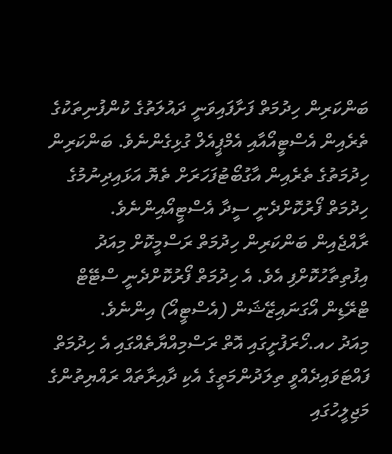ބަންކަރިން ހިދުމަތް ފަށާފައިވަނީ ދައުލަތުގެ ކުންފުނިތަކުގެ ތެރެއިން އެސްޓީއޯއާއި އެމްޕީއެލް ގުޅިގެންނެވެ. ބަންކަރިން ހިދުމަތުގެ ތެރެއިން އާގުބޯޓުފަހަރަށް ތެޔޮ އަޅައިދިނުމުގެ ހިދުމަތް ފޯރުކޮށްދެނީ ސީދާ އެސްޓީއޯއިންނެވެ.
ރާއްޖެއިން ބަންކަރިން ހިދުމަތް ރަސްމީކޮށް މިއަދު އިފުތިތާހުކޮށްފި އެވެ. އެ ހިދުމަތް ފޯރުކޮށްދެނީ ސްޓޭޓް ޓްރޭޑިން އޯގަނައިޒޭޝަން (އެސްޓީއޯ) އިންނެވެ.
މިއަދު ހއ.ހޯރަފުށީގައި އޮތް ރަސްމިއްޔާތެއްގައި އެ ހިދުމަތް ފައްޓަވައިދެއްވީ ތިލަދުންމަތީގެ އެކި ދާއިރާތައް ރައްޔިތުންގެ މަޖިލީހުގައި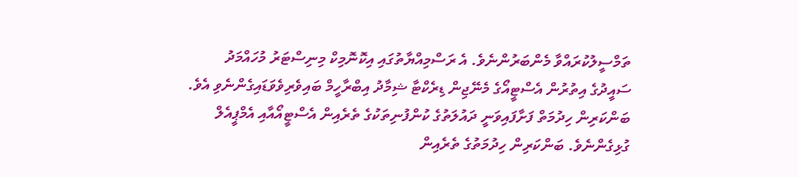ތަމްސީލުކުރައްވާ މެންބަރުންނެވެ. އެ ރަސްމިއްޔާތުގައި އިކޮނޮމިކް މިނިސްޓަރު މުހައްމަދު ސައީދުގެ އިތުރުން އެސްޓީއޯގެ މެނޭޖިން ޑިރެކްޓާ ޝިމާދު އިބްރާހީމް ބައިވެރިވެވަޑައިގެންނެވި އެވެ.
ބަންކަރިން ހިދުމަތް ފަށާފައިވަނީ ދައުލަތުގެ ކުންފުނިތަކުގެ ތެރެއިން އެސްޓީއޯއާއި އެމްޕީއެލް ގުޅިގެންނެވެ. ބަންކަރިން ހިދުމަތުގެ ތެރެއިން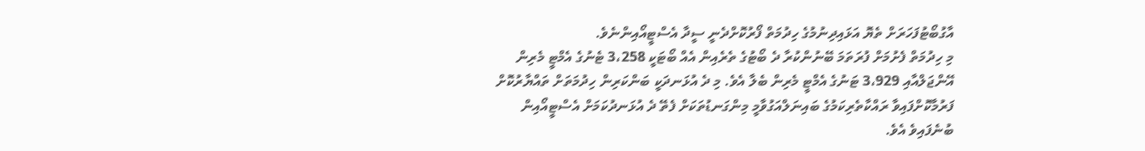އާގުބޯޓުފަހަރަށް ތެޔޮ އަޅައިދިނުމުގެ ހިދުމަތް ފޯރުކޮށްދެނީ ސީދާ އެސްޓީއޯއިންނެވެ.
މި ހިދުމަތް ފެށުމަށް ފުރަތަމަ ބޭނުންކުރާ ދެ ބޯޓުގެ ތެރެއިން އެއް ބޯޓަކީ 3،258 ޓެނުގެ އެމްޓީ މެރިން އޭންޖަލްއާއި 3،929 ޓަނުގެ އެމްޓީ މެރިން ބެލާ އެވެ. މި ދެ އުޅަނދަކީ ބަންކަރިން ހިދުމަތަށް ތައްޔާރުކޮށް ފަރުމާކޮށްފައިވާ ރައްކާތެރިކަމުގެ ބައިނަލްއަގުވާމީ މިންގަނޑުތަކަށް ފެތޭ ދެ އުޅަނދުކަމަށް އެސްޓީއޯއިން ބުނެފައިވެ އެވެ.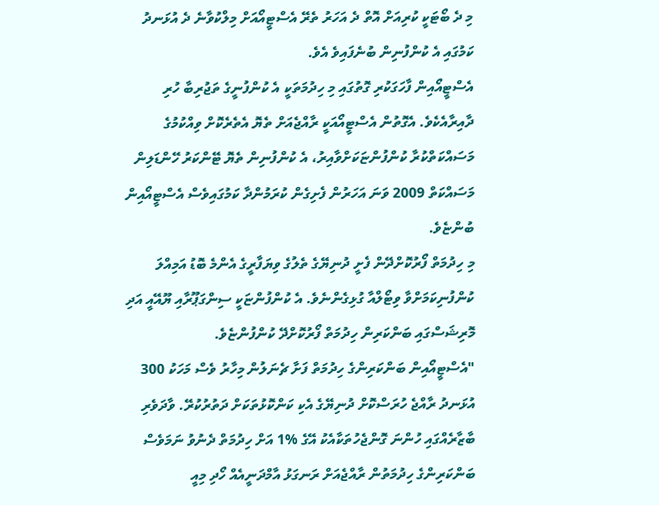މި ދެ ބޯޓަކީ ކުރިއަށް އޮތް ދެ އަހަރު ތެރޭ އެސްޓީއޯއަށް މިލްކުވާނެ ދެ އުޅަނދު ކަމުގައި އެ ކުންފުނިން ބުނެފައިވެ އެވެ.
އެސްޓީއޯއިން ފާހަގަކުރި ގޮތުގައި މި ހިދުމަތަކީ އެ ކުންފުނީގެ ތަޖުރިބާ ހުރި ދާއިރާއެކެވެ. އެގޮތުން އެސްޓީއޯއަކީ ރާއްޖެއަށް ތެޔޮ އެތެރެކޮށް ވިއްކުމުގެ މަސައްކަތްކުރާ ކުންފުންޏަކަށްވާއިރު، އެ ކުންފުނިން ތެޔޮ ޓޭންކަރު ހޭންޑަލިން މަސައްކަތް 2009 ވަނަ އަހަރުން ފެށިގެން ކުރަމުންދާ ކަމުގައިވެސް އެސްޓީއޯއިން ބުންޏެވެ.
މި ހިދުމަތް ފޯރުކޮށްދޭން ފެށީ ދުނިޔޭގެ ތެލުގެ ވިޔަފާރީގެ އެންމެ ބޮޑު އަމިއްލަ ކުންފުނިކަމަށްވާ ވިޓޯލްއާ ގުޅިގެންނެވެ. އެ ކުންފުންޏަކީ ސިންގަޕޫރާއި ޔޫއޭއީ އަދި މޮރިޝަސްގައި ބަންކަރިން ހިދުމަތް ފޯރުކޮށްދޭ ކުންފުންޏެވެ.
"އެސްޓީއޯއިން ބަންކަރިންގެ ހިދުމަތް ފަށާ ޗެނަލުން މިހާރު ވެސް މަހަކު 300 އުޅަނދު ރާއްޖެ ހުރަސްކޮށް ދުނިޔޭގެ އެކި ކަންކޮޅުތަކަށް ދަތުރުކުރޭ. ވާދަވެރި ބާޒާރެއްގައި ހުންނަ ގޮންޖެހުތަކާއެކު އޭގެ %1 އަށް ހިދުމަތް ދެނުވު ނަމަވެސް ބަންކަރިންގެ ހިދުމަތުން ރާއްޖެއަށް ރަނގަޅު އާމްދަނީއެއް ހޯދި މިއީ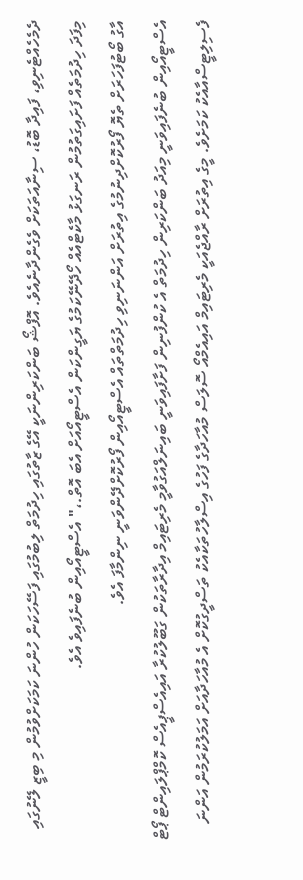ދެމެހެއްޓެނިވި، ފައިދާ ބޮޑު، ސިނާއަތަކަށް ވެގެންދާނެއެވެ. އޮފްޝޯ ބަންކަރިންނަކީ އޭގެ ޒާތުގައި ހިދުމަތް ލިބުމުގައި ފަސޭހަކަން ހުންނަ ކަމަކަށްވުމުން މި ބިޒީ ލޭނުގައި މިފަދަ ހިދުމަތެއް ފަށައިގަތުމުން ރަނގަޅު މާކެޓްއެއް ހޯދޭނޭކަމުގެ ޔަގީންކަން އެސްޓީއޯއަށް އެބަ އޮތް.،" އެސްޓީއޯއިން ބުނެފައިވެ އެވެ.
އާގު ބޯޓުފަހަރަށް ތެޔޮ ފޯރުކޮށްދިނުމުގެ އިތުރަށް އަންނަނިވި ހިދުމަތްތައް އެސްޓީއޯއިން ފޯރުކޮށްދޭންވަނީ ނިންމާފަ އެވެ.
އެސްޓީއޯއިން ބުނެފައިވަނީ މިއަދު ބަންކަރިން ހިދުމަތް އެ ކުންފުނިން ފަށާފައިވަނީ ބައިނަލްއަގުވާމީ މެރިޓައިމް އިދާރާތަކުން ގަބޫލުކުރާ އައިއެސްޕީއެސް ކޮމްޕްލައިންޓް ޕޯޓް ފެސިލިޓީސްއާއެކު ކަމަށެވެ. މީގެ އިތުރަށް ރާއްޖެއަކީ މެރިޓައިމް އައިއެމްއޯ ސޮލަސް މުއާހަދާގެ ފަހުގެ އިސްލާހުތަކާއެކު ތަސްދީގުކޮށް އެ މުއާހަދާއަށް އަމަލުކުރަމުން އަންނަ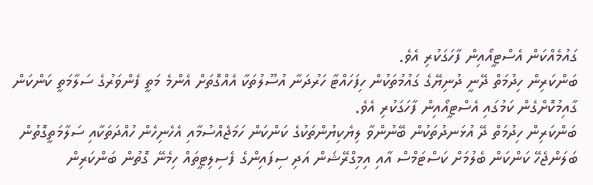ގައުމެއްކަން އެސްޓީއޯއިން ފާހަގަކުރި އެވެ.
ބަންކަރިން ހިދުމަތް ދޭނީ ދުނިޔޭގެ ގައުމުތަކުން ހިފަހައްޓާ ހަރުދަނާ އުސޫލުތަކާ އެއްގޮތަށް އެންމެ މަތީ ފެންވަރުގެ ސަލާމަތީ ކަންކަން ގާއިމުކޮށްގެން ކަމުގައި އެސްޓީއޯއިން ފާހަގަކުރި އެވެ.
ބަންކަރިން ހިދުމަތް ދޭ އުޅަނދުތަކުން ބޭނުންވާ ލިޔެކިޔުންތަކުގެ ކަންކަން ހަމަޖެއްސުމާއި އެހެނިހެން ހުއްދަތަކާއި ސަލާމަތީގޮތުން ބަލަންޖެހޭ ކަންކަން ބެލުމަށް ކަސްޓަމްސް އާއި އިމިގްރޭޝަން އަދި ސިފައިންގެ ފެސިލިޓީތައް ހިމެނޭ ގޮތުން ބަންކަރިން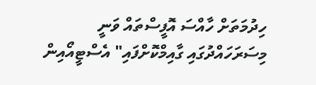ހިދުމަތަށް ހާއްސަ އޮފީސްތައް ވަނީ މިސަރަހައްދުގައި ގާއިމްކޮށްފައި" އެސްޓީއޯއިން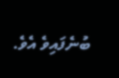ބުނެފައިވެ އެވެ.